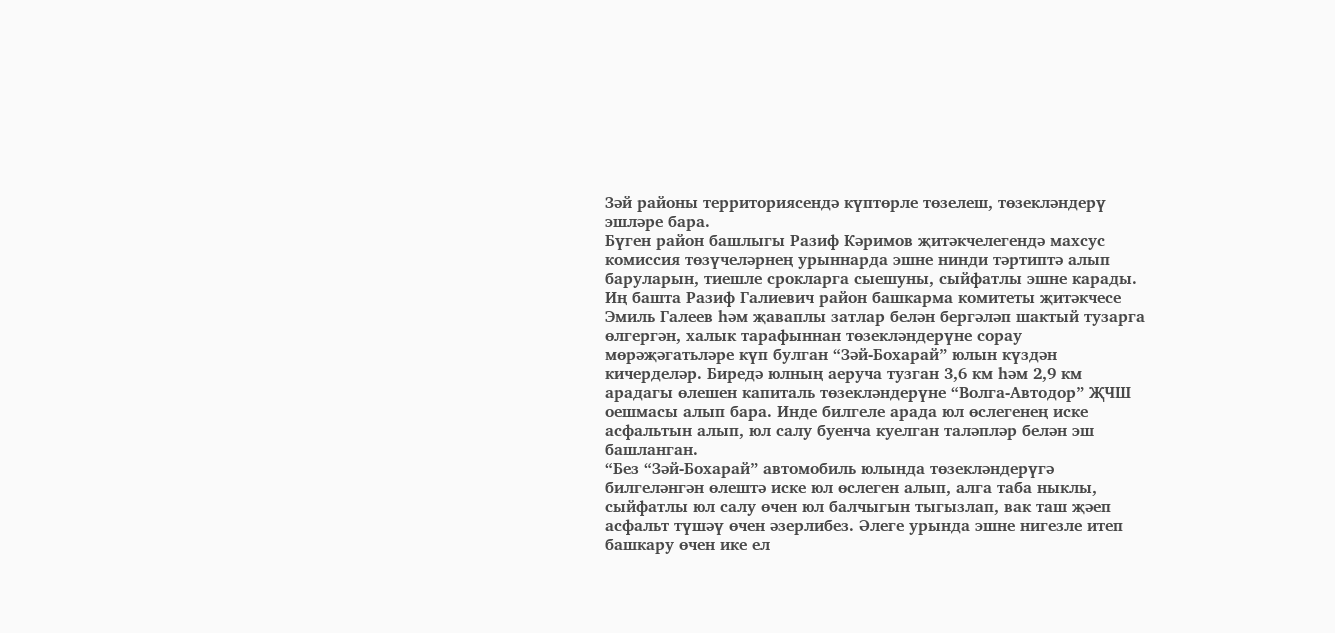Зәй районы территориясендә күптөрле төзелеш, төзекләндерү эшләре бара.
Бүген район башлыгы Разиф Кәримов җитәкчелегендә махсус комиссия төзүчеләрнең урыннарда эшне нинди тәртиптә алып баруларын, тиешле срокларга сыешуны, сыйфатлы эшне карады.
Иң башта Разиф Галиевич район башкарма комитеты җитәкчесе Эмиль Галеев һәм җаваплы затлар белән бергәләп шактый тузарга өлгергән, халык тарафыннан төзекләндерүне сорау мөрәҗәгатьләре күп булган “Зәй-Бохарай” юлын күздән кичерделәр. Биредә юлның аеруча тузган 3,6 км һәм 2,9 км арадагы өлешен капиталь төзекләндерүне “Волга-Автодор” ҖЧШ оешмасы алып бара. Инде билгеле арада юл өслегенең иске асфальтын алып, юл салу буенча куелган таләпләр белән эш башланган.
“Без “Зәй-Бохарай” автомобиль юлында төзекләндерүгә билгеләнгән өлештә иске юл өслеген алып, алга таба ныклы, сыйфатлы юл салу өчен юл балчыгын тыгызлап, вак таш җәеп асфальт түшәү өчен әзерлибез. Әлеге урында эшне нигезле итеп башкару өчен ике ел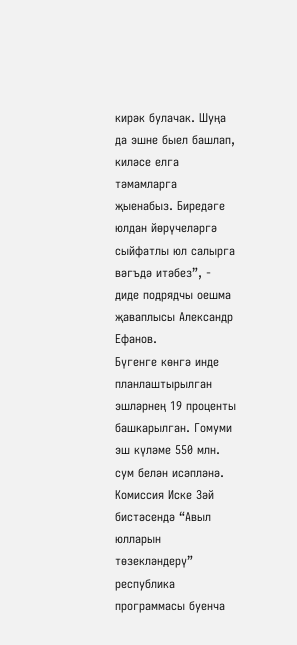кирәк булачак. Шуңа да эшне быел башлап, киләсе елга тәмамларга җыенабыз. Биредәге юлдан йөрүчеләргә сыйфатлы юл салырга вәгъдә итәбез”, - диде подрядчы оешма җаваплысы Александр Ефанов.
Бүгенге көнгә инде планлаштырылган эшләрнең 19 проценты башкарылган. Гомуми эш күләме 550 млн. сум белән исәпләнә.
Комиссия Иске Зәй бистәсендә “Авыл юлларын төзекләндерү” республика программасы буенча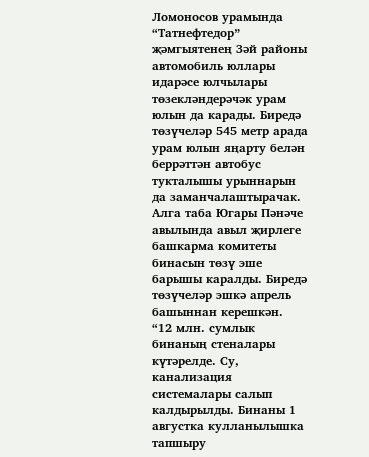Ломоносов урамында “Татнефтедор” җәмгыятенең Зәй районы автомобиль юллары идарәсе юлчылары төзекләндерәчәк урам юлын да карады. Биредә төзүчеләр 545 метр арада урам юлын яңарту белән беррәттән автобус тукталышы урыннарын да заманчалаштырачак.
Алга таба Югары Пәнәче авылында авыл җирлеге башкарма комитеты бинасын төзү эше барышы каралды. Биредә төзүчеләр эшкә апрель башыннан керешкән.
“12 млн. сумлык бинаның стеналары күтәрелде. Су, канализация системалары салып калдырылды. Бинаны 1 августка кулланылышка тапшыру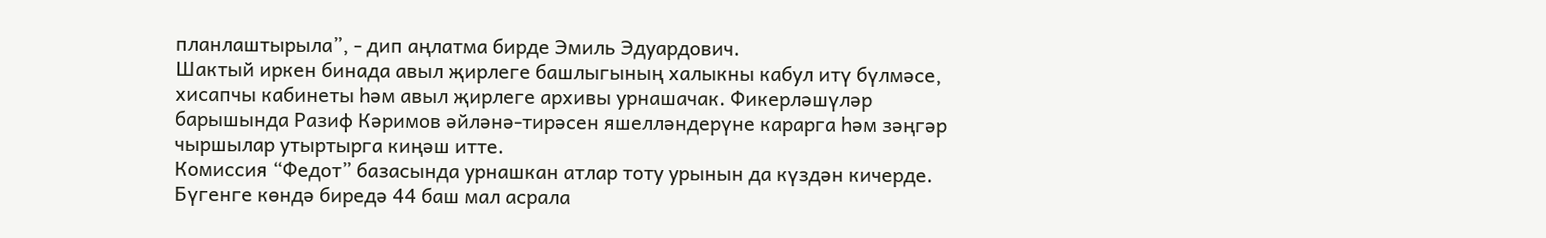планлаштырыла”, - дип аңлатма бирде Эмиль Эдуардович.
Шактый иркен бинада авыл җирлеге башлыгының халыкны кабул итү бүлмәсе, хисапчы кабинеты һәм авыл җирлеге архивы урнашачак. Фикерләшүләр барышында Разиф Кәримов әйләнә-тирәсен яшелләндерүне карарга һәм зәңгәр чыршылар утыртырга киңәш итте.
Комиссия “Федот” базасында урнашкан атлар тоту урынын да күздән кичерде. Бүгенге көндә биредә 44 баш мал асрала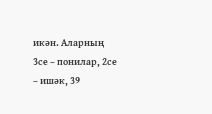икән. Аларның 3се – понилар, 2се – ишәк, 39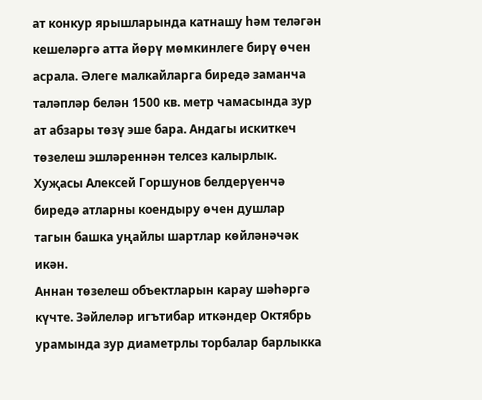ат конкур ярышларында катнашу һәм теләгән кешеләргә атта йөрү мөмкинлеге бирү өчен асрала. Әлеге малкайларга биредә заманча таләпләр белән 1500 кв. метр чамасында зур ат абзары төзү эше бара. Андагы искиткеч төзелеш эшләреннән телсез калырлык. Хуҗасы Алексей Горшунов белдерүенчә биредә атларны коендыру өчен душлар тагын башка уңайлы шартлар көйләнәчәк икән.
Аннан төзелеш объектларын карау шәһәргә күчте. Зәйлеләр игътибар иткәндер Октябрь урамында зур диаметрлы торбалар барлыкка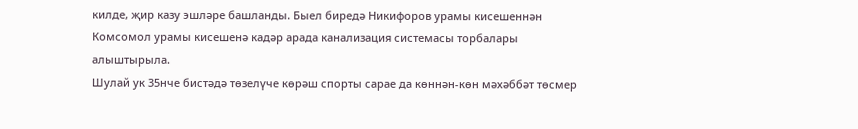килде, җир казу эшләре башланды. Быел биредә Никифоров урамы кисешеннән Комсомол урамы кисешенә кадәр арада канализация системасы торбалары алыштырыла.
Шулай ук 35нче бистәдә төзелүче көрәш спорты сарае да көннән-көн мәхәббәт төсмер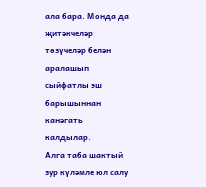ала бара. Монда да җитәкчеләр төзүчеләр белән аралашып сыйфатлы эш барышыннан канәгать калдылар.
Алга таба шактый зур күләмле юл салу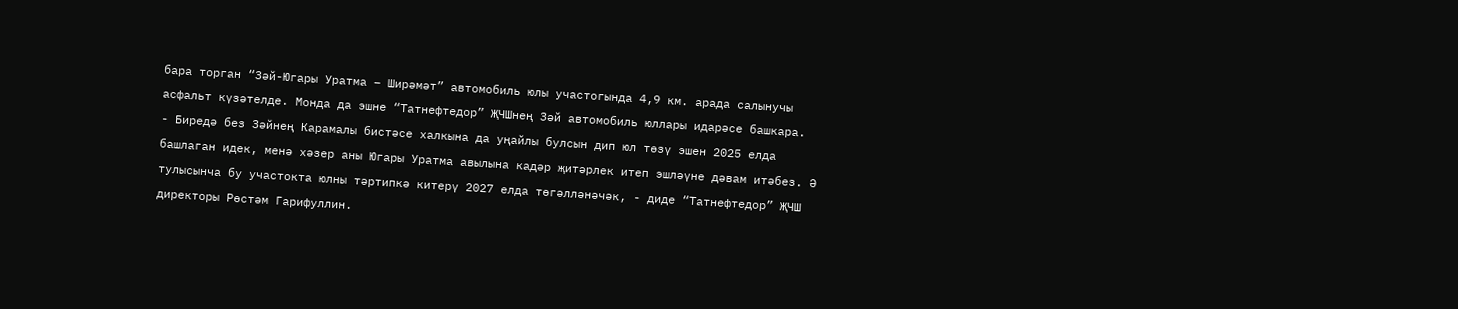бара торган “Зәй-Югары Уратма – Ширәмәт” автомобиль юлы участогында 4,9 км. арада салынучы асфальт күзәтелде. Монда да эшне “Татнефтедор” ҖЧШнең Зәй автомобиль юллары идарәсе башкара.
- Биредә без Зәйнең Карамалы бистәсе халкына да уңайлы булсын дип юл төзү эшен 2025 елда башлаган идек, менә хәзер аны Югары Уратма авылына кадәр җитәрлек итеп эшләүне дәвам итәбез. Ә тулысынча бу участокта юлны тәртипкә китерү 2027 елда төгәлләнәчәк, - диде “Татнефтедор” ҖЧШ директоры Рөстәм Гарифуллин.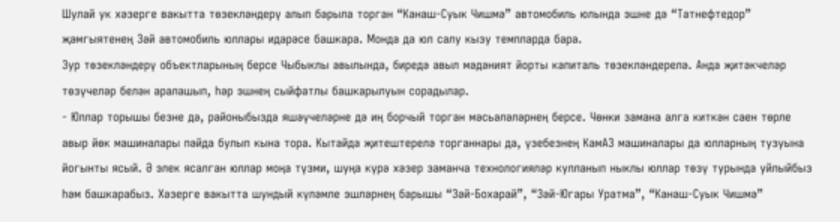Шулай ук хәзерге вакытта төзекләндерү алып барыла торган “Канаш-Суык Чишмә” автомобиль юлында эшне дә “Татнефтедор” җәмгыятенең Зәй автомобиль юллары идарәсе башкара. Монда да юл салу кызу темпларда бара.
Зур төзекләндерү объектларының берсе Чыбыклы авылында, биредә авыл мәдәният йорты капиталь төзекләндерелә. Анда җитәкчеләр төзүчеләр белән аралашып, һәр эшнең сыйфатлы башкарылуын сорадылар.
- Юллар торышы безне дә, районыбызда яшәүчеләрне дә иң борчый торган мәсьәләләрнең берсе. Чөнки замана алга киткән саен төрле авыр йөк машиналары пәйда булып кына тора. Кытайда җитештерелә торганнары да, үзебезнең КамАЗ машиналары да юлларның тузуына йогынты ясый. Ә элек ясалган юллар моңа түзми, шуңа күрә хәзер заманча технологияләр кулланып ныклы юллар төзү турында уйлыйбыз һәм башкарабыз. Хәзерге вакытта шундый күләмле эшләрнең барышы “Зәй-Бохарай”, “Зәй-Югары Уратма”, “Канаш-Суык Чишмә”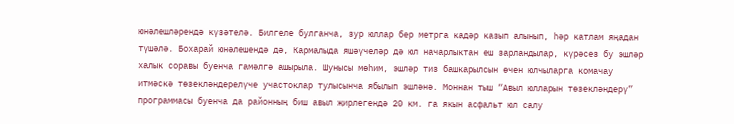юнәлешләрендә күзәтелә. Билгеле булганча, зур юллар бер метрга кадәр казып алынып, һәр катлам яңадан түшәлә. Бохарай юнәлешендә дә, Кармалыда яшәүчеләр дә юл начарлыктан еш зарландылар, күрәсез бу эшләр халык соравы буенча гамәлгә ашырыла. Шунысы мөһим, эшләр тиз башкарылсын өчен юлчыларга комачау итмәскә төзекләндерелүче участоклар тулысынча ябылып эшләнә. Моннан тыш “Авыл юлларын төзекләндерү” программасы буенча да районның биш авыл җирлегендә 20 км. га якын асфальт юл салу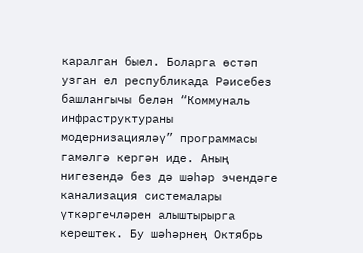каралган быел. Боларга өстәп узган ел республикада Рәисебез башлангычы белән “Коммуналь инфраструктураны модернизацияләү” программасы гамәлгә кергән иде. Аның нигезендә без дә шәһәр эчендәге канализация системалары үткәргечләрен алыштырырга керештек. Бу шәһәрнең Октябрь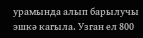урамында алып барылучы эшкә кагыла. Узган ел 800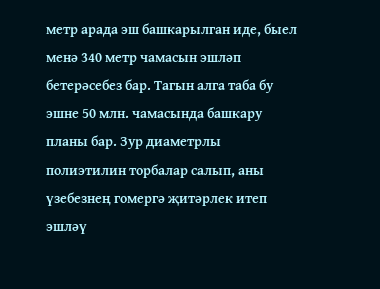метр арада эш башкарылган иде, быел менә 340 метр чамасын эшләп бетерәсебез бар. Тагын алга таба бу эшне 50 млн. чамасында башкару планы бар. Зур диаметрлы полиэтилин торбалар салып, аны үзебезнең гомергә җитәрлек итеп эшләү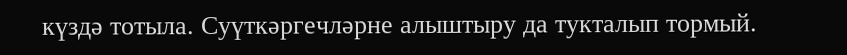күздә тотыла. Суүткәргечләрне алыштыру да тукталып тормый.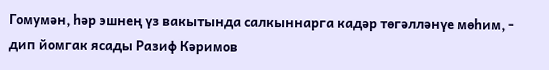Гомумән, һәр эшнең үз вакытында салкыннарга кадәр төгәлләнүе мөһим, - дип йомгак ясады Разиф Кәримов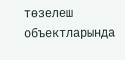төзелеш объектларында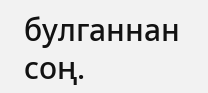булганнан соң.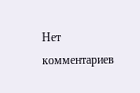Нет комментариев